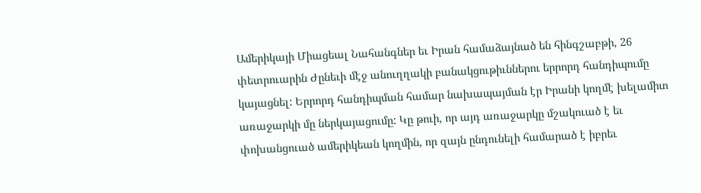Ամերիկայի Միացեալ Նահանգներ եւ Իրան համաձայնած են հինգշաբթի, 26 փետրուարին Ժընեւի մէջ անուղղակի բանակցութիւններու երրորդ հանդիպումը կայացնել: Երրորդ հանդիպման համար նախապայման էր Իրանի կողմէ խելամիտ առաջարկի մը ներկայացումը: Կը թուի, որ այդ առաջարկը մշակուած է եւ փոխանցուած ամերիկեան կողմին, որ զայն ընդունելի համարած է իբրեւ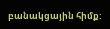բանակցային հիմք: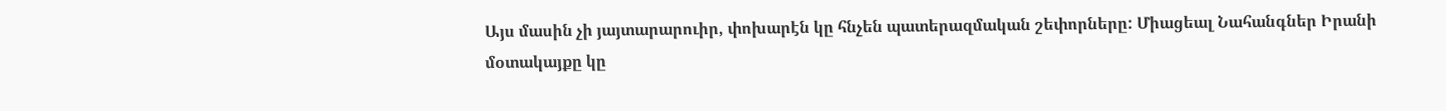Այս մասին չի յայտարարուիր, փոխարէն կը հնչեն պատերազմական շեփորները: Միացեալ Նահանգներ Իրանի մօտակայքը կը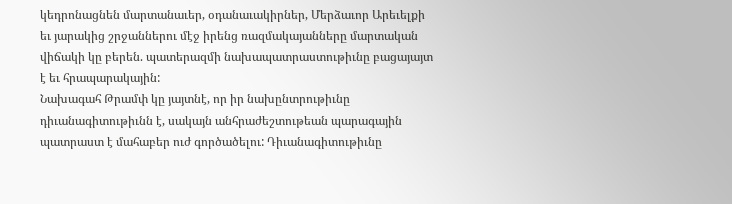կեդրոնացնեն մարտանաւեր, օդանաւակիրներ, Մերձաւոր Արեւելքի եւ յարակից շրջաններու մէջ իրենց ռազմակայանները մարտական վիճակի կը բերեն. պատերազմի նախապատրաստութիւնը բացայայտ է եւ հրապարակային:
Նախագահ Թրամփ կը յայտնէ, որ իր նախընտրութիւնը դիւանագիտութիւնն է, սակայն անհրաժեշտութեան պարագային պատրաստ է մահաբեր ուժ գործածելու: Դիւանագիտութիւնը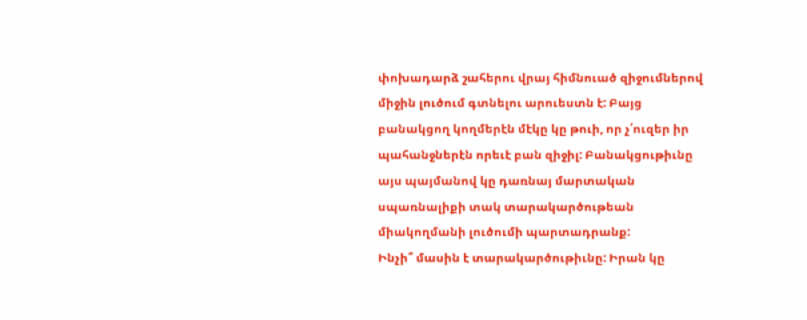փոխադարձ շահերու վրայ հիմնուած զիջումներով միջին լուծում գտնելու արուեստն է: Բայց բանակցող կողմերէն մէկը կը թուի, որ չ՛ուզեր իր պահանջներէն որեւէ բան զիջիլ: Բանակցութիւնը այս պայմանով կը դառնայ մարտական սպառնալիքի տակ տարակարծութեան միակողմանի լուծումի պարտադրանք:
Ինչի՞ մասին է տարակարծութիւնը: Իրան կը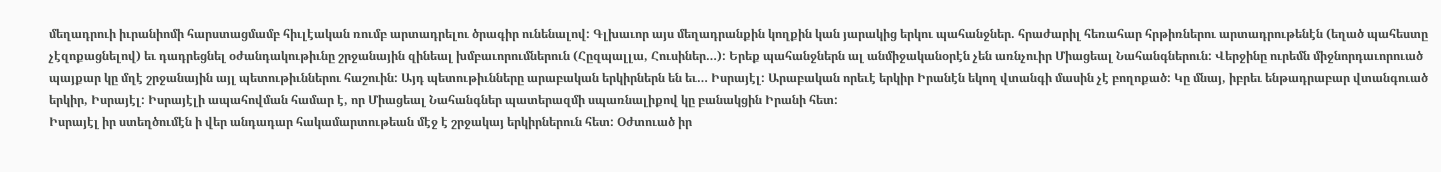մեղադրուի իւրանիոմի հարստացմամբ հիւլէական ռումբ արտադրելու ծրագիր ունենալով: Գլխաւոր այս մեղադրանքին կողքին կան յարակից երկու պահանջներ. հրաժարիլ հեռահար հրթիռներու արտադրութենէն (եղած պահեստը չէզոքացնելով) եւ դադրեցնել օժանդակութիւնը շրջանային զինեալ խմբաւորումներուն (Հըզպալլա, Հուսիներ…): Երեք պահանջներն ալ անմիջականօրէն չեն առնչուիր Միացեալ Նահանգներուն: Վերջինը ուրեմն միջնորդաւորուած պայքար կը մղէ շրջանային այլ պետութիւններու հաշուին: Այդ պետութիւնները արաբական երկիրներն են եւ… Իսրայէլ: Արաբական որեւէ երկիր Իրանէն եկող վտանգի մասին չէ բողոքած: Կը մնայ, իբրեւ ենթադրաբար վտանգուած երկիր, Իսրայէլ: Իսրայէլի ապահովման համար է, որ Միացեալ Նահանգներ պատերազմի սպառնալիքով կը բանակցին Իրանի հետ:
Իսրայէլ իր ստեղծումէն ի վեր անդադար հակամարտութեան մէջ է շրջակայ երկիրներուն հետ: Օժտուած իր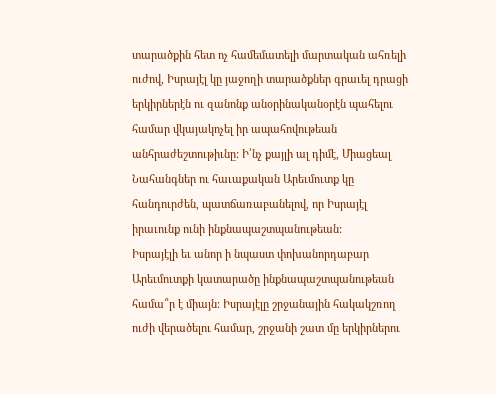տարածքին հետ ոչ համեմատելի մարտական ահռելի ուժով, Իսրայէլ կը յաջողի տարածքներ գրաւել դրացի երկիրներէն ու զանոնք անօրինականօրէն պահելու համար վկայակոչել իր ապահովութեան անհրաժեշտութիւնը: Ի՛նչ քայլի ալ դիմէ, Միացեալ Նահանգներ ու հաւաքական Արեւմուտք կը հանդուրժեն, պատճառաբանելով, որ Իսրայէլ իրաւունք ունի ինքնապաշտպանութեան:
Իսրայէլի եւ անոր ի նպաստ փոխանորդաբար Արեւմուտքի կատարածը ինքնապաշտպանութեան համա՞ր է միայն: Իսրայէլը շրջանային հակակշռող ուժի վերածելու համար, շրջանի շատ մը երկիրներու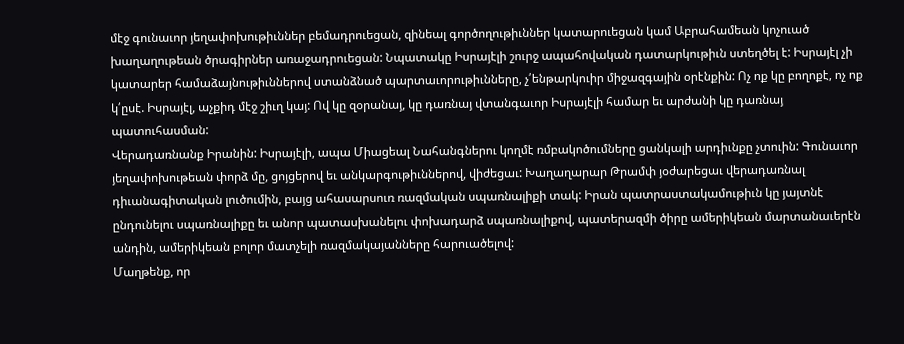մէջ գունաւոր յեղափոխութիւններ բեմադրուեցան, զինեալ գործողութիւններ կատարուեցան կամ Աբրահամեան կոչուած խաղաղութեան ծրագիրներ առաջադրուեցան: Նպատակը Իսրայէլի շուրջ ապահովական դատարկութիւն ստեղծել է: Իսրայէլ չի կատարեր համաձայնութիւններով ստանձնած պարտաւորութիւնները, չ՛ենթարկուիր միջազգային օրէնքին: Ոչ ոք կը բողոքէ, ոչ ոք կ՛ըսէ. Իսրայէլ, աչքիդ մէջ շիւղ կայ: Ով կը զօրանայ, կը դառնայ վտանգաւոր Իսրայէլի համար եւ արժանի կը դառնայ պատուհասման:
Վերադառնանք Իրանին: Իսրայէլի, ապա Միացեալ Նահանգներու կողմէ ռմբակոծումները ցանկալի արդիւնքը չտուին: Գունաւոր յեղափոխութեան փորձ մը, ցոյցերով եւ անկարգութիւններով, վիժեցաւ: Խաղաղարար Թրամփ յօժարեցաւ վերադառնալ դիւանագիտական լուծումին, բայց ահասարսուռ ռազմական սպառնալիքի տակ: Իրան պատրաստակամութիւն կը յայտնէ ընդունելու սպառնալիքը եւ անոր պատասխանելու փոխադարձ սպառնալիքով, պատերազմի ծիրը ամերիկեան մարտանաւերէն անդին, ամերիկեան բոլոր մատչելի ռազմակայանները հարուածելով:
Մաղթենք, որ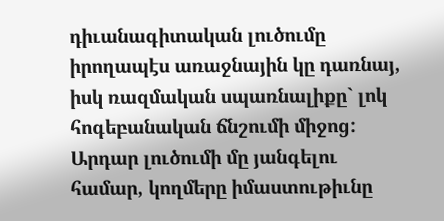դիւանագիտական լուծումը իրողապէս առաջնային կը դառնայ, իսկ ռազմական սպառնալիքը` լոկ հոգեբանական ճնշումի միջոց: Արդար լուծումի մը յանգելու համար, կողմերը իմաստութիւնը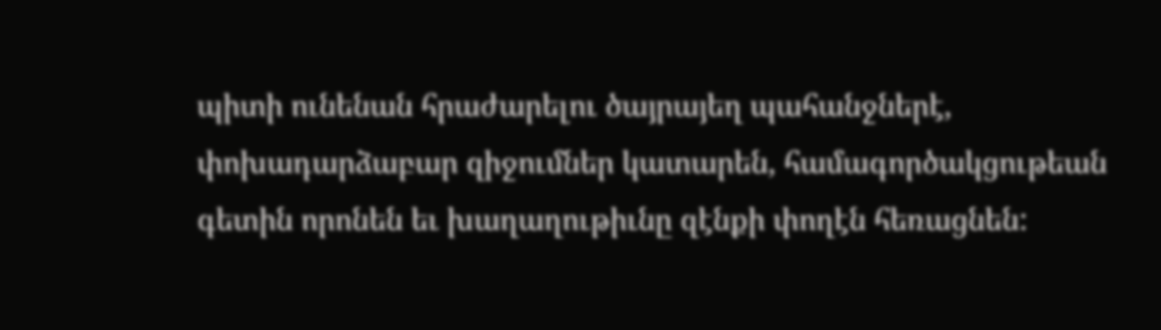պիտի ունենան հրաժարելու ծայրայեղ պահանջներէ, փոխադարձաբար զիջումներ կատարեն, համագործակցութեան գետին որոնեն եւ խաղաղութիւնը զէնքի փողէն հեռացնեն: